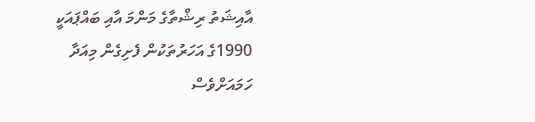އާއިޝަތު ރިޝްތާގެ މަންމަ އާއި ބައްޕައަކީ 1990ގެ އަހަރުތަކުން ފެށިގެން މިއަދާ ހަމައަށްވެސް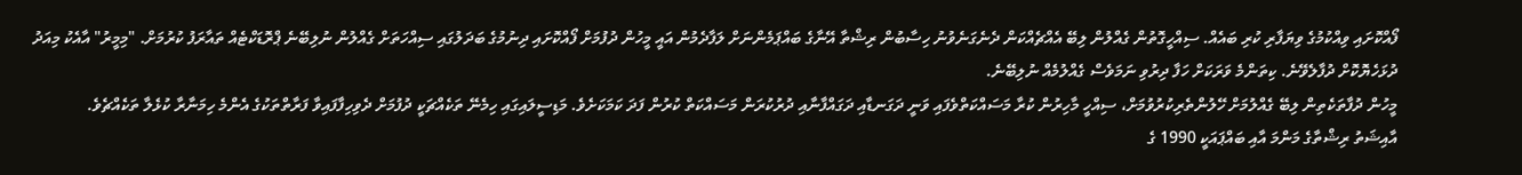ފޯއްކޮށައި ވިއްކުމުގެ ވިޔަފާރި ކުރި ބައެއް. ސިއްހީގޮތުން ގެއްލުން ލިބޭ އެއްޗެއްކަން ދެނެގަނެވުނު ހިސާބުން ރިޝްތާ އޭނާގެ ބައްޕަމެންނަށް ލަފާދެމުން އައީ މީހުން ދުފުމަށް ފޯއްކޮށައި ދިނުމުގެ ބަދަލުގައި ސިއްހަތަށް ގެއްލުން ނުލިބޭނެ ޕްރޮޑަކްޓެއް ތައާރަފު ކުރުމަށް. "މިމީރު" އާއެކު މިއަދު ދުޅަހެޔޮކޮށް ދުފާލެވޭނެ. ކިތަންމެ ވަރަކަށް ހަފާ ދިރުވި ނަމަވެސް ގެއްލުމެއް ނުލިބޭނެ.
މީހުން ދުފާތަކެތިން ލިބޭ ގެއްލުމަށް ހޭލުންތެރިކުރުވުމަށް، ސިއްހީ މާހިރުން ކުރާ މަސައްކަތްވެފައި ވަނީ ދަގަނޑާއި ދަގައްފާނާއި ދުރުކުރަން މަސައްކަތް ކުރުން ފަދަ ކަމަކަށެވެ. މަޑިސީލައިގައި ހިމެނޭ ތަކެއްޗަކީ ދުފުމަށް ދެވިހިފާފައިވާ ފަރާތްތަކުގެ އެންމެ ހިމަނާރާ ކުޅެލާ ތަކެއްޗެވެ.
އާއިޝަތު ރިޝްތާގެ މަންމަ އާއި ބައްޕައަކީ 1990 ގެ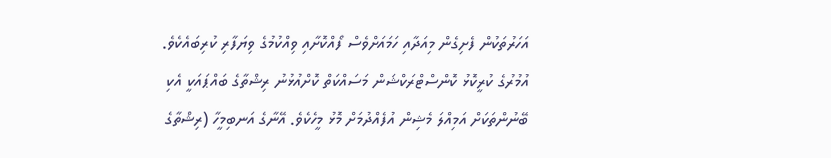އަހަރުތަކުން ފެށިގެން މިއަދާއި ހަމައަށްވެސް ފޯއްކޮށާއި ވިއްކުމުގެ ވިޔަފާރި ކުރިބައެކެވެ. އުމުރުގެ ކުރީކޮޅު ކޮންސްޓްރަކްޝަން މަސައްކަތް ކޮށްއުޅުނު ރިޝްތާގެ ބައްޕައަކީ އެކި ބޭނުންތަކަށް އަމިއްލަ މެޝިން އުފެއްދުމަށް މޮޅު މީހެކެވެ. އޭނާގެ އަނބިމީހާ (ރިޝްތާގެ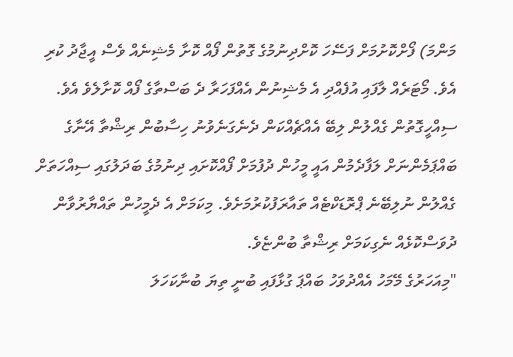މަންމަ) ފޯށްކޮށުމަށް ފަސޭހަ ކޮށްދިނުމުގެ ގޮތުން ފޯއް ކޮށާ މެޝިނެއް ވެސް އީޖާދު ކުރި އެވެ. މޯޓަރެއް ލާފައި އުފެއްދި އެ މެޝިނުން އެއްފަހަރާ ދެ ބަސްތާގެ ފޯއް ކޮށާލެވެ އެވެ.
ސިއްހީގޮތުން ގެއްލުން ލިބޭ އެއްޗެއްކަން ދެނެގަނެވުނު ހިސާބުން ރިޝްތާ އޭނާގެ ބައްޕަމެންނަށް ލަފާދެމުން އައީ މީހުން ދުފުމަށް ފޯއްކޮށައި ދިނުމުގެ ބަދަލުގައި ސިއްހަތަށް ގެއްލުން ނުލިބޭނެ ޕްރޮޑަކްޓެއް ތައާރަފުކުރުމަށެވެ. މިކަމަށް އެ ދެމީހުން ތައްޔާރުވާން ދުވަސްކޮޅެއް ނެގިކަމަށް ރިޝްތާ ބުންޏެވެ.
"މިއަހަރުގެ މޭމަހު އެއްދުވަހު ބައްޕަ ގުޅާފައި ބުނީ ތިޔަ ބުނާކަހަލަ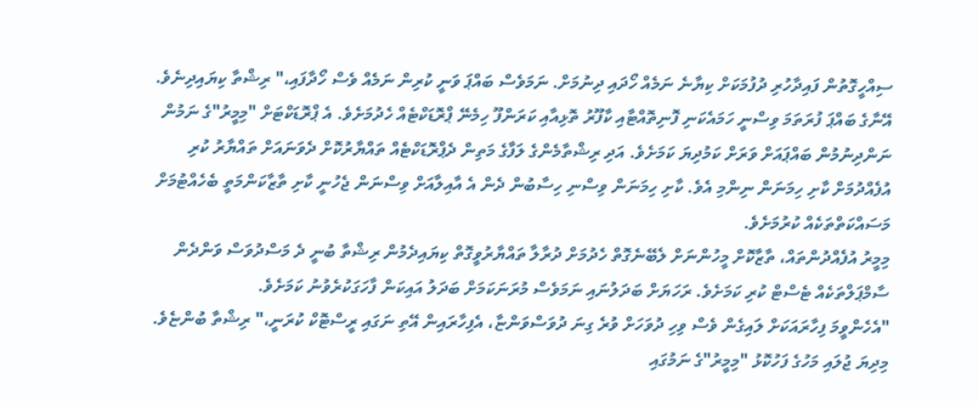ސިއްހީގޮތުން ފައިދާހުރި ދުފުމަކަށް ކިޔާނެ ނަމެއް ހޯދައި ދިނުމަށް. ނަމަވެސް ބައްޕަ ވަނީ ކުރިން ނަމެއް ވެސް ހޯދާފައި،" ރިޝްތާ ކިޔައިދިނެވެ.
އޭނާގެ ބައްޕަ ފުރަތަމަ ވިސްނީ ހަމައެކަނި ފޮނިތޮއްޓާއި ކާފޫރު ތޮޅިއާއި ކަރަންފޫ ހިމެނޭ ޕްރޮޑަކްޓެއް ހެދުމަށެވެ. އެ ޕްރޮޑަކްޓަށް "މިމީރު"ގެ ނަމުން ނަންދިނުމުން ބައްޕައަށް ވަރަށް ކަމުދިޔަ ކަމަށެވެ. އަދި ރިޝްތާމެންގެ ލަފާގެ މަތިން ދެޕްރޮޑަކްޓެއް ތައްޔާރުކޮށް ދެވަނައަށް ތައްޔާރު ކުރި އުފެއްދުމަށް ކާށި ހިމަނަން ނިންމި އެވެ. ކާށި ހިމަނަން ވިސްނި ހިސާބުން ދެން އެ އާއިލާއަށް ވިސްނަން ޖެހުނީ ކާށި ތާޒާކަންމަތީ ބެހެއްޓުމަށް މަސައްކަތްތަކެއް ކުރުމަށެވެ.
މިމީރު އުފެއްދުންތައް، ތާޒާކޮށް މީހުންނަށް ލެބޭނެގޮތް ހެދުމަށް ދުރާލާ ތައްޔާރުވީގޮތް ކިޔައިދެމުން ރިޝްތާ ބުނީ ދެ މަސްދުވަސް ވަންދެން ސާމްޕަލްތަކެއް ޓެސްޓް ކުރި ކަމަށެވެ. ރަހަޔަށް ބަދަލުނައި ނަމަވެސް މުރަނަކަމަށް ބަދަލު އައިކަން ފާހަގަކުރެވުނު ކަމަށެވެ.
"އެހެންވީމަ ފިހާރައަކަށް ލައިގެން ވެސް ވިހި ދުވަހަށް ވުރެ ގިނަ ދުވަސްވަންޏާ، އެފިހާރައިން އޭތި ނަގައި ރީސްޓޮކް ކުރަނީ،" ރިޝްތާ ބުންޏެވެ.
މިދިޔަ ޖުލައި މަހުގެ ފަހުކޮޅު "މިމީރު"ގެ ނަމުގައި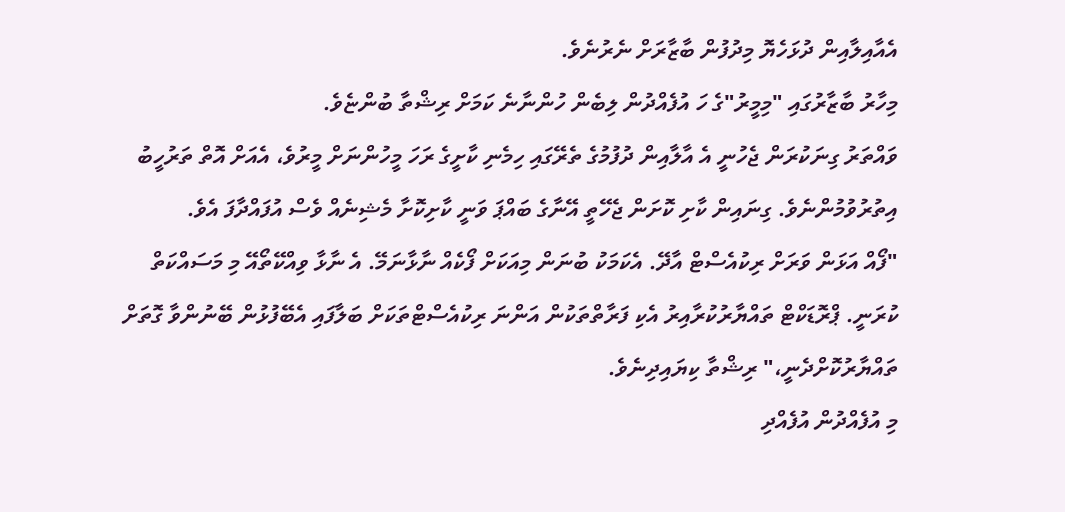އެއާއިލާއިން ދުޅަހެޔޮ މިދުފުން ބާޒާރަށް ނެރުނެވެ.
މިހާރު ބާޒާރުގައި "މިމީރު"ގެ ހަ އުފެއްދުން ލިބެން ހުންނާނެ ކަމަށް ރިޝްތާ ބުންޏެވެ.
ވައްތަރު ގިނަކުރަން ޖެހުނީ އެ އާލާއިން ދުފުމުގެ ތެރޭގައި ހިމެނި ކާށީގެ ރަހަ މީހުންނަށް މީރުވެ، އެއަށް އޮތް ތަރުހީބު އިތުރުވުމުންނެވެ. ގިނައިން ކާށި ކޮށަން ޖެހޭތީ އޭނާގެ ބައްޕަ ވަނީ ކާށިކޮށާ މެޝިނެއް ވެސް އުފައްދާފަ އެވެ.
"ފޯއް އަޅަން ވަރަށް ރިކުއެސްޓް އާދޭ. އެކަމަކު ބުނަން މިއަކަށް ފޯކެއް ނާޅާނަމޭ. އެ ނާޅާ ވިއްކޭތޯއޭ މި މަސައްކަތް ކުރަނީ. ޕްރޮޑަކްޓް ތައްޔާރުކުރާއިރު އެކި ފަރާތްތަކުން އަންނަ ރިކުއެސްޓްތަކަށް ބަލާފައި އެބޭފުޅުން ބޭނުންވާ ގޮތަށް ތައްޔާރުކޮށްދެނީ،" ރިޝްތާ ކިޔައިދިނެވެ.
މި އުފެއްދުން އުފެއްދި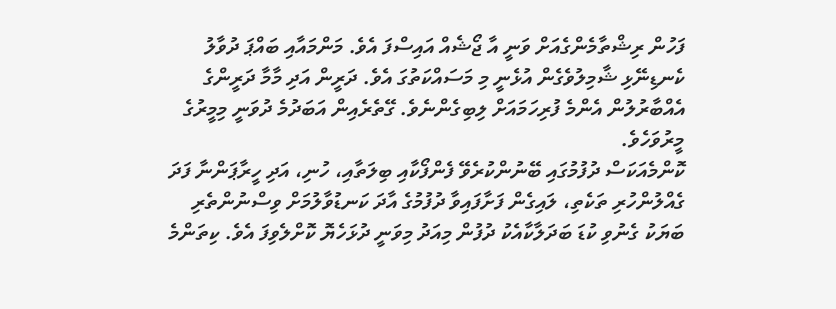ފަހުން ރިޝްތާމެންގެއަށް ވަނީ އާ ޖޯޝެއް އައިސްފަ އެވެ. މަންމައާއި ބައްޕަ ދުވާލު ކެނޑިނޭޅި ޝާމިލުވެގެން އުޅެނީ މި މަސައްކަތުގަ އެވެ. ދަރީން އަދި މާމާ ދަރީންގެ އެއްބާރުލުން އެންމެ ފުރިހަމައަށް ލިބިގެންނެވެ. ގޭތެރެއިން އަބަދުމެ ދުވަނީ މިމީރުގެ މީރުވަހެވެ.
ކޮންމެއަކަސް ދުފުމުގައި ބޭނުންކުރެވޭ ފެންފޯކާއި ބިލަތާއި، ހުނި، އަދި ހީރާޕަންނާ ފަދަ ގެއްލުންހުރި ތަކެތި، ލައިގެން ފަށާފައިވާ ދުފުމުގެ އާދަ ކަނޑުވާލުމަށް ވިސްނުންތެރި ބަޔަކު ގެނުވި ކުޑަ ބަދަލާކާއެކު ދުފުން މިއަދު މިވަނީ ދުޅަހެޔޮ ކޮށްލެވިފަ އެވެ. ކިތަންމެ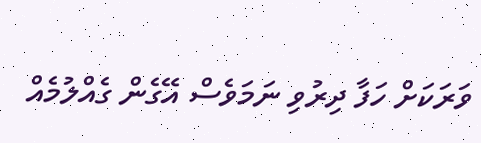ވަރަކަށް ހަފާ ދިރުވި ނަމަވެސް އޭގެން ގެއްލުމެއް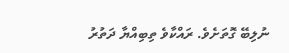ނުލިބޭ ގޮތަށެވެ. ރައްކާވެ ތިބިއްޔާ ދަތުރު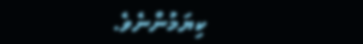ކިޔަމުންނެވެ.